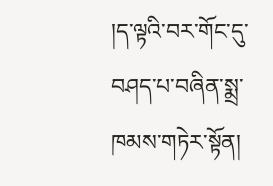།ད་ལྟའི་བར་གོང་དུ་བཤད་པ་བཞིན་སྨྲ་ཁམས་གཏེར་སྟོན།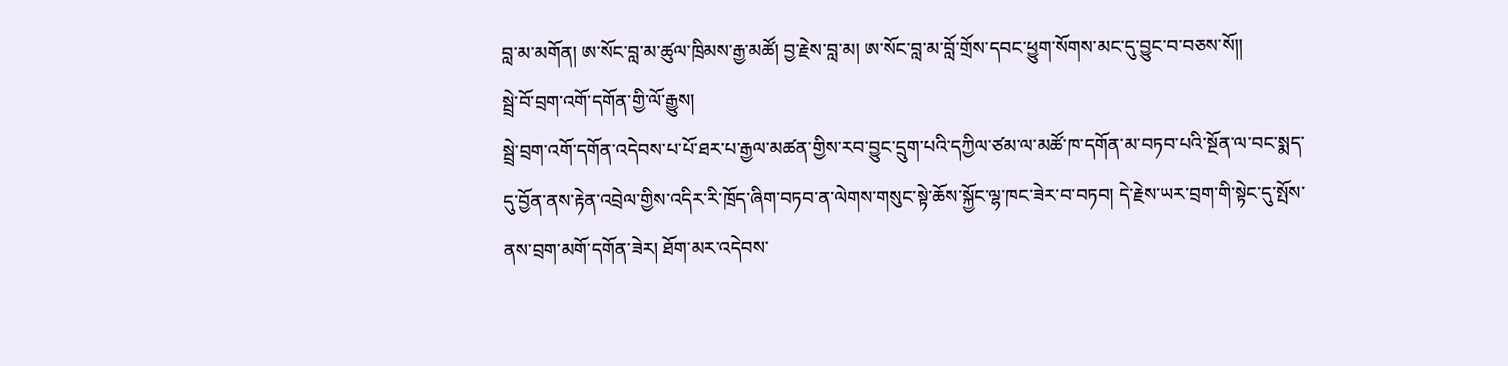བླ་མ་མགོན། ཨ་སོང་བླ་མ་ཚུལ་ཁྲིམས་རྒྱ་མཚོ། བྱ་རྗེས་བླ་མ། ཨ་སོང་བླ་མ་བློ་གྲོས་དབང་ཕྱུག་སོགས་མང་དུ་བྱུང་བ་བཅས་སོ།།
སྦྲེ་བོ་བྲག་འགོ་དགོན་གྱི་ལོ་རྒྱུས།
སྦྲེ་བྲག་འགོ་དགོན་འདེབས་པ་པོ་ཐར་པ་རྒྱལ་མཚན་གྱིས་རབ་བྱུང་དྲུག་པའི་དཀྱིལ་ཙམ་ལ་མཚོ་ཁ་དགོན་མ་བཏབ་པའི་སྔོན་ལ་བང་སྨད་དུ་བྱོན་ནས་རྟེན་འབྲེལ་གྱིས་འདིར་རི་ཁྲོད་ཞིག་བཏབ་ན་ལེགས་གསུང་སྟེ་ཆོས་སྐྱོང་ལྷ་ཁང་ཟེར་བ་བཏབ། དེ་རྗེས་ཡར་བྲག་གི་སྟེང་དུ་སྤོས་ནས་བྲག་མགོ་དགོན་ཟེར། ཐོག་མར་འདེབས་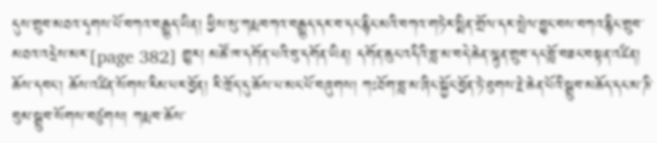དུས་གྲུབ་མཐའ་དྭགས་པོ་བཀའ་བརྒྱུད་ཡིན། ཕྱིས་སུ་ཀརྨ་བཀའ་བརྒྱུད་དར་བ་དང་རྙིང་མའི་བཀའ་གཏེར་སྨིན་གྲོལ་དར་སྤེལ་བྱུང་བས་བཀའ་རྙིང་གྲུབ་མཐའ་འདྲེས་མར་[page 382] གྱུར། མཚོ་ཁ་དགོན་པའི་བུ་དགོན་ཡིན། དགོན་ཆུང་འདིའི་བླ་མ་བདེ་ཆེན་ལྷུན་གྲུབ་དང་བློ་བཟང་བསྟན་འཛིན། ཆོས་དབང་། ཆོས་འཛིན་སོགས་རིམ་པར་བྱོན། རི་ཁྲོད་དུ་ཆོས་པ་མང་པོ་བཞུགས། ཀཿཐོག་བླ་མ་ཞིང་སྐྱོང་བྱོན་ཏེ་ཐུགས་རྗེ་ཆེན་པོའི་སྒྲུབ་མཆོད་དང་མ་ཎི་བུམ་སྒྲུབ་སོགས་བཙུགས། ཀརྨ་བ་ཆོས་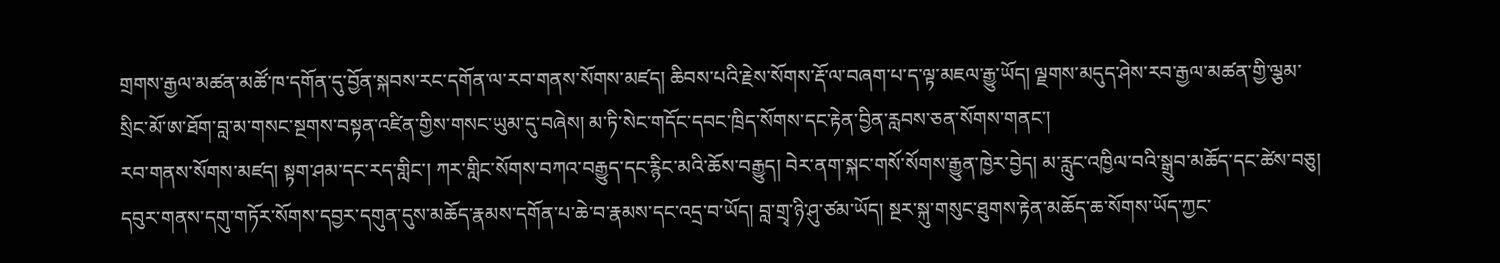གྲགས་རྒྱལ་མཚན་མཚོ་ཁ་དགོན་དུ་བྱོན་སྐབས་རང་དགོན་ལ་རབ་གནས་སོགས་མཛད། ཆིབས་པའི་རྗེས་སོགས་རྡོ་ལ་བཞག་པ་ད་ལྟ་མཇལ་རྒྱུ་ཡོད། ལྗགས་མདུད་ཤེས་རབ་རྒྱལ་མཚན་གྱི་ལྕམ་སྲིང་མོ་ཨ་ཐོག་བླ་མ་གསང་སྔགས་བསྟན་འཛིན་གྱིས་གསང་ཡུམ་དུ་བཞེས། མ་ཏི་སེང་གདོང་དབང་ཁྲིད་སོགས་དང་རྟེན་བྱིན་རླབས་ཅན་སོགས་གནང་།
རབ་གནས་སོགས་མཛད། སྟག་ཤམ་དང་རད་གླིང་། ཀར་གླིང་སོགས་བཀའ་བརྒྱུད་དང་རྙིང་མའི་ཆོས་བརྒྱུད། བེར་ནག་སྐང་གསོ་སོགས་རྒྱུན་ཁྱེར་བྱེད། མ་རླུང་འཁྱིལ་བའི་སྒྲུབ་མཆོད་དང་ཚེས་བཅུ། དབུར་གནས་དགུ་གཏོར་སོགས་དབྱར་དགུན་དུས་མཆོད་རྣམས་དགོན་པ་ཆེ་བ་རྣམས་དང་འདྲ་བ་ཡོད། བླ་གྲྭ་ཉི་ཤུ་ཙམ་ཡོད། སྔར་སྐུ་གསུང་ཐུགས་རྟེན་མཆོད་ཆ་སོགས་ཡོད་ཀྱང་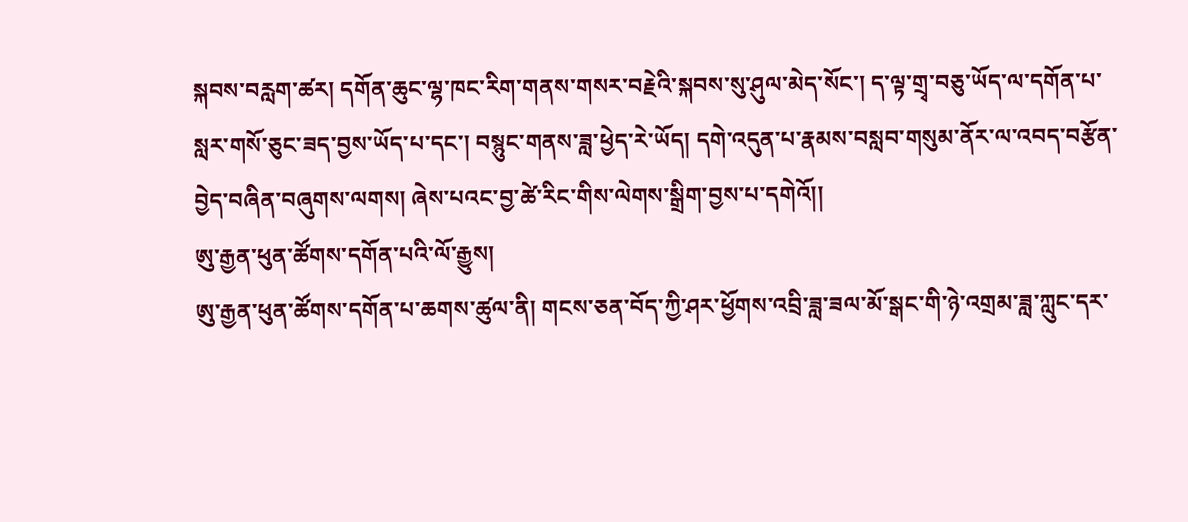སྐབས་བརླག་ཚར། དགོན་ཆུང་ལྷ་ཁང་རིག་གནས་གསར་བརྗེའི་སྐབས་སུ་ཤུལ་མེད་སོང་། ད་ལྟ་གྲྭ་བཅུ་ཡོད་ལ་དགོན་པ་སླར་གསོ་ཅུང་ཟད་བྱས་ཡོད་པ་དང་། བསྙུང་གནས་ཟླ་ཕྱེད་རེ་ཡོད། དགེ་འདུན་པ་རྣམས་བསླབ་གསུམ་ནོར་ལ་འབད་བརྩོན་བྱེད་བཞིན་བཞུགས་ལགས། ཞེས་པའང་བྱ་ཚེ་རིང་གིས་ལེགས་སྒྲིག་བྱས་པ་དགེའོ།།
ཨུ་རྒྱན་ཕུན་ཚོགས་དགོན་པའི་ལོ་རྒྱུས།
ཨུ་རྒྱན་ཕུན་ཚོགས་དགོན་པ་ཆགས་ཚུལ་ནི། གངས་ཅན་བོད་ཀྱི་ཤར་ཕྱོགས་འབྲི་ཟླ་ཟལ་མོ་སྒང་གི་ཉེ་འགྲམ་ཟླ་ཀླུང་དར་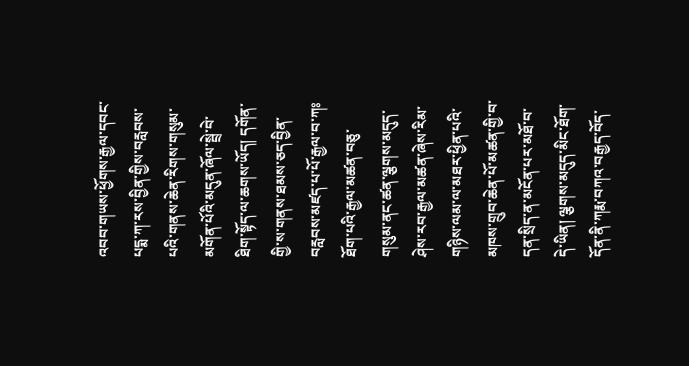འབབ་གཡས་ཕྱོགས་རྒྱལ་དབང་པདྨ་ཀ་རས་བྱིན་གྱིས་བརླབས་པའི་གནས་ཆེན་རིགས་གསུམ་མགོན་པོའི་མདུན་ཞོལ་སྦྲེ་བེ་ཐིག་སྟོད་ལ་ཆགས་ཡོད། དགོན་གྱི་ས་གནས་ཐམས་ཅད་བྱིན་བརླབས་མཛད་པ་པོ་རྒྱལ་བ་ཀཿཐོག་པའི་རྒྱལ་མཚན་བཅུ་གསུམ་ནང་ཚན་ལྕགས་མདུད་ཤེས་རབ་རྒྱལ་མཚན་ཞེས་རིམ་གཉིས་ལམ་ལ་མཐར་ཕྱིན་པའི་མཁས་གྲུབ་ཆེན་པོ་མཚན་གྱི་བ་དན་སྲིད་ན་མངོན་པར་མཐོ་བ་དེ་ཡིན། ལྕགས་མདུད་མིང་ཐོག་དོན་ནི་ཀརྨ་བཀའ་བརྒྱད་བོད་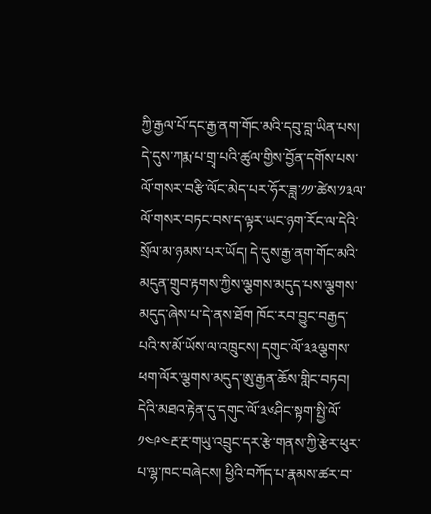ཀྱི་རྒྱལ་པོ་དང་རྒྱ་ནག་གོང་མའི་དབུ་བླ་ཡིན་པས། དེ་དུས་ཀརྨ་པ་གྲྭ་པའི་ཚུལ་གྱིས་བྱོན་དགོས་པས་ལོ་གསར་བརྩི་ལོང་མེད་པར་ཧོར་ཟླ་༡༡་ཚེས་༡༣ལ་ལོ་གསར་བཏང་བས་ད་ལྟར་ཡང་ཉག་རོང་ལ་དེའི་སྲོལ་མ་ཉམས་པར་ཡོད། དེ་དུས་རྒྱ་ནག་གོང་མའི་མདུན་གྲུབ་རྟགས་ཀྱིས་ལྕགས་མདུད་པས་ལྕགས་མདུད་ཞེས་པ་དེ་ནས་ཐོག ཁོང་རབ་བྱུང་བརྒྱད་པའི་ས་མོ་ཡོས་ལ་འཁྲུངས། དགུང་ལོ་༣༣ལྕགས་ཕག་ལོར་ལྕགས་མདུད་ཨུ་རྒྱན་ཆོས་གླིང་བཏབ། དེའི་མཐའ་རྟེན་དུ་དགུང་ལོ་༣༦ཤིང་སྟག་སྤྱི་ལོ་༡༤༩༤རྔ་རྔ་གཡུ་འབྲུང་དར་རྩེ་གནས་ཀྱི་རྩེར་ཕུར་པ་ལྷ་ཁང་བཞེངས། ཕྱིའི་བཀོད་པ་རྣམས་ཚར་བ་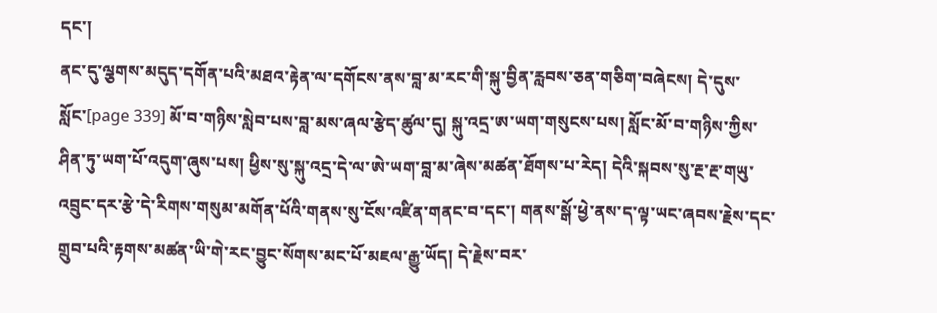དང་།
ནང་དུ་ལྕགས་མདུད་དགོན་པའི་མཐའ་རྟེན་ལ་དགོངས་ནས་བླ་མ་རང་གི་སྐུ་བྱིན་རླབས་ཅན་གཅིག་བཞེངས། དེ་དུས་སློང་[page 339] མོ་བ་གཉིས་སླེབ་པས་བླ་མས་ཞལ་རྩེད་ཚུལ་དུ། སྐུ་འདྲ་ཨ་ཡག་གསུངས་པས། སློང་མོ་བ་གཉིས་ཀྱིས་ཤིན་ཏུ་ཡག་པོ་འདུག་ཞུས་པས། ཕྱིས་སུ་སྐུ་འདྲ་དེ་ལ་ཨེ་ཡག་བླ་མ་ཞེས་མཚན་ཐོགས་པ་རེད། དེའི་སྐབས་སུ་རྔ་རྔ་གཡུ་འབྲུང་དར་རྩེ་དེ་རིགས་གསུམ་མགོན་པོའི་གནས་སུ་ངོས་འཛིན་གནང་བ་དང་། གནས་སྒོ་ཕྱེ་ནས་ད་ལྟ་ཡང་ཞབས་རྗེས་དང་གྲུབ་པའི་རྟགས་མཚན་ཡི་གེ་རང་བྱུང་སོགས་མང་པོ་མཇལ་རྒྱུ་ཡོད། དེ་རྗེས་བར་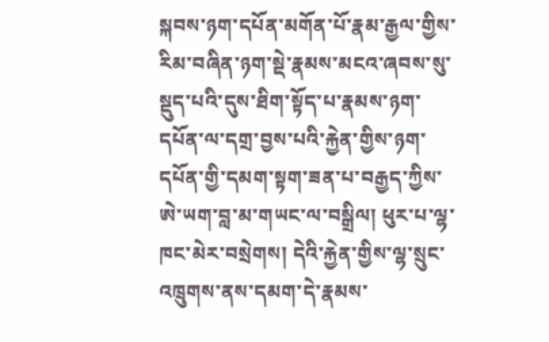སྐབས་ཉག་དཔོན་མགོན་པོ་རྣམ་རྒྱལ་གྱིས་རིམ་བཞིན་ཉག་སྡེ་རྣམས་མངའ་ཞབས་སུ་སྡུད་པའི་དུས་ཐིག་སྟོད་པ་རྣམས་ཉག་དཔོན་ལ་དགྲ་བྱས་པའི་རྐྱེན་གྱིས་ཉག་དཔོན་གྱི་དམག་སྟག་ཟན་པ་བརྒྱད་ཀྱིས་ཨེ་ཡག་བླ་མ་གཡང་ལ་བསྒྲིལ། ཕུར་པ་ལྷ་ཁང་མེར་བསྲེགས། དེའི་རྐྱེན་གྱིས་ལྷ་སྲུང་འཁྲུགས་ནས་དམག་དེ་རྣམས་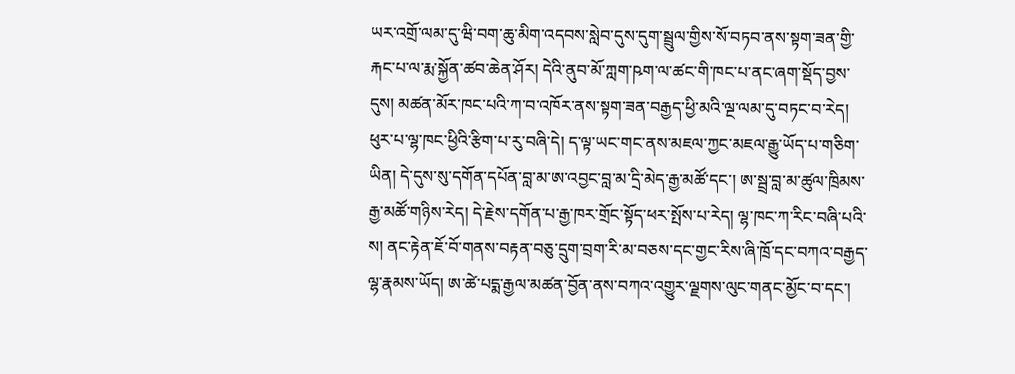ཡར་འགྲོ་ལམ་དུ་ཝི་བག་ཆུ་མིག་འདབས་སླེབ་དུས་དུག་སྦྲུལ་གྱིས་སོ་བཏབ་ནས་སྟག་ཟན་གྱི་རྐང་པ་ལ་རྨ་སྐྱོན་ཚབ་ཆེན་ཤོར། དེའི་ནུབ་མོ་ཀླག་ཥག་ལ་ཚང་གི་ཁང་པ་ནང་ཞག་སྡོད་བྱས་དུས། མཚན་མོར་ཁང་པའི་ཀ་བ་འཁོར་ནས་སྟག་ཟན་བརྒྱད་ཕྱི་མའི་ལྔ་ལམ་དུ་བཏང་བ་རེད།
ཕུར་པ་ལྷ་ཁང་ཕྱིའི་རྩིག་པ་རུ་བཞི་དེ། ད་ལྟ་ཡང་གང་ནས་མཇལ་ཀྱང་མཇལ་རྒྱུ་ཡོད་པ་གཅིག་ཡིན། དེ་དུས་སུ་དགོན་དཔོན་བླ་མ་ཨ་འབྱང་བླ་མ་དྲི་མེད་རྒྱ་མཚོ་དང་། ཨ་སྦྲ་བླ་མ་ཚུལ་ཁྲིམས་རྒྱ་མཚོ་གཉིས་རེད། དེ་རྗེས་དགོན་པ་རྒྱ་ཁར་གྲོང་སྟོད་ཕར་སྤོས་པ་རེད། ལྷ་ཁང་ཀ་རིང་བཞི་པའི་ས། ནང་རྟེན་ཇོ་བོ་གནས་བརྟན་བཅུ་དྲུག་བྲག་རི་མ་བཅས་དང་གྱང་རིས་ཞི་ཁྲོ་དང་བཀའ་བརྒྱད་ལྷ་རྣམས་ཡོད། ཨ་ཚེ་པདྨ་རྒྱལ་མཚན་བྱོན་ནས་བཀའ་འགྱུར་ལྗགས་ལུང་གནང་མྱོང་བ་དང་།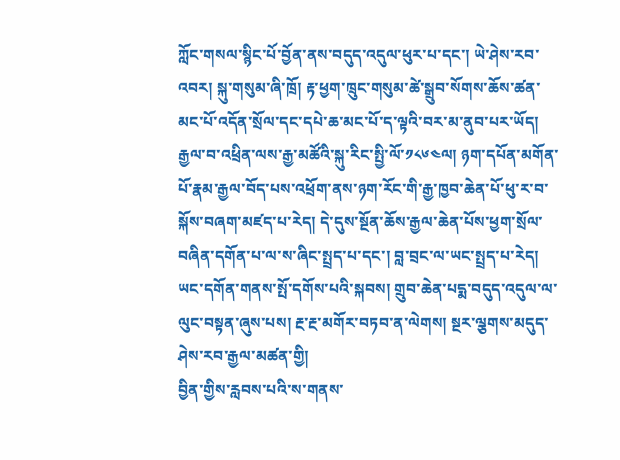ཀློང་གསལ་སྙིང་པོ་བྱོན་ནས་བདུད་འདུལ་ཕུར་པ་དང་། ཡེ་ཤེས་རབ་འབར། སྐུ་གསུམ་ཞི་ཁྲོ། རྟ་ཕྱག་ཁྲུང་གསུམ་ཚེ་སྒྲུབ་སོགས་ཆོས་ཚན་མང་པོ་འདོན་སྲོལ་དང་དཔེ་ཆ་མང་པོ་ད་ལྟའི་བར་མ་ནུབ་པར་ཡོད། རྒྱལ་བ་འཕྲིན་ལས་རྒྱ་མཚོའི་སྐུ་རིང་སྤྱི་ལོ་༡༨༦༤ལ། ཉག་དཔོན་མགོན་པོ་རྣམ་རྒྱལ་བོད་པས་འཕྲོག་ནས་ཉག་རོང་གི་རྒྱ་ཁྱབ་ཆེན་པོ་ཕུ་ར་བ་སྐོས་བཞག་མཛད་པ་རེད། དེ་དུས་སྔོན་ཆོས་རྒྱལ་ཆེན་པོས་ཕྱག་སྲོལ་བཞིན་དགོན་པ་ལ་ས་ཞིང་སྤྲད་པ་དང་། བླ་བྲང་ལ་ཡང་སྤྲད་པ་རེད། ཡང་དགོན་གནས་སྤོ་དགོས་པའི་སྐབས། གྲུབ་ཆེན་པདྨ་བདུད་འདུལ་ལ་ལུང་བསྟན་ཞུས་པས། རྔ་རྔ་མགོར་བཏབ་ན་ལེགས། སྔར་ལྕགས་མདུད་ཤེས་རབ་རྒྱལ་མཚན་གྱི།
བྱིན་གྱིས་རླབས་པའི་ས་གནས་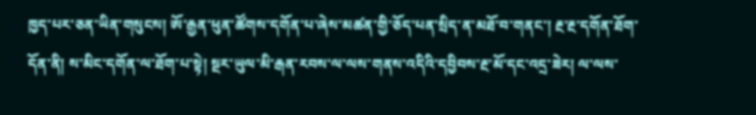ཁྱད་པར་ཅན་ཡིན་གསུངས། ཨོ་རྒྱན་ཕུན་ཚོགས་དགོན་པ་ཞེས་མཚན་གྱི་ཅོད་པན་སྲིད་ན་མཐོ་བ་གནང་། རྔ་རྔ་དགོན་ཐོག་དོན་ནི། ས་མིང་དགོན་ལ་ཐོག་པ་སྟེ། སྔར་ཡུལ་མི་རྒན་རབས་ལ་ལས་གནས་འདིའི་དབྱིབས་རྔ་མོ་དང་འདྲ་ཟེར། ལ་ལས་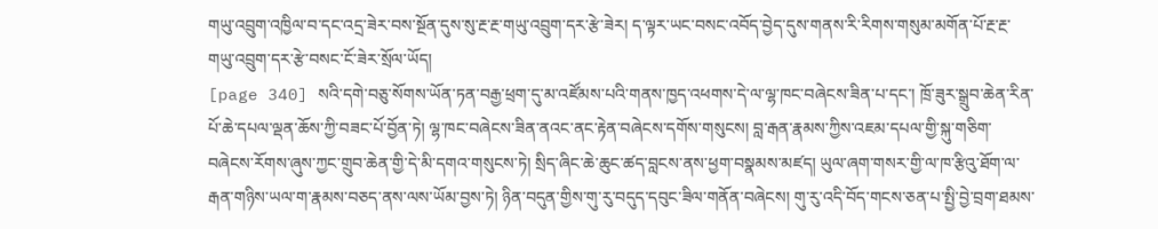གཡུ་འབྲུག་འཁྱིལ་བ་དང་འདྲ་ཟེར་བས་སྔོན་དུས་སུ་རྔ་རྔ་གཡུ་འབྲུག་དར་རྩེ་ཟེར། ད་ལྟར་ཡང་བསང་འབོད་བྱེད་དུས་གནས་རི་རིགས་གསུམ་མགོན་པོ་རྔ་རྔ་གཡུ་འབྲུག་དར་རྩེ་བསང་ངོ་ཟེར་སྲོལ་ཡོད།
[page 340] སའི་དགེ་བཅུ་སོགས་ཡོན་ཏན་བརྒྱ་ཕྲག་དུ་མ་འཛོམས་པའི་གནས་ཁྱད་འཕགས་དེ་ལ་ལྷ་ཁང་བཞེངས་ཟིན་པ་དང་། ཁྲོ་ཟུར་སྒྲུབ་ཆེན་རིན་པོ་ཆེ་དཔལ་ལྡན་ཆོས་ཀྱི་བཟང་པོ་བྱོན་ཏེ། ལྷ་ཁང་བཞེངས་ཟིན་ནའང་ནང་རྟེན་བཞེངས་དགོས་གསུངས། བླ་རྒན་རྣམས་ཀྱིས་འཇམ་དཔལ་གྱི་སྐུ་གཅིག་བཞེངས་རོགས་ཞུས་ཀྱང་གྲུབ་ཆེན་གྱི་དེ་མི་དགའ་གསུངས་ཏེ། སྲིད་ཞིང་ཆེ་ཆུང་ཚད་བླངས་ནས་ཕྱག་བསྣམས་མཛད། ཡུལ་ཞག་གསར་གྱི་ལ་ཁ་རྩིའུ་ཐོག་ལ་རྒན་གཉིས་ཡལ་ག་རྣམས་བཅད་ནས་ལས་ཡོམ་བྱས་ཏེ། ཉིན་བདུན་གྱིས་གུ་རུ་བདུད་དབུང་ཟིལ་གནོན་བཞེངས། གུ་རུ་འདི་བོད་གངས་ཅན་པ་སྤྱི་བྱེ་བྲག་ཐམས་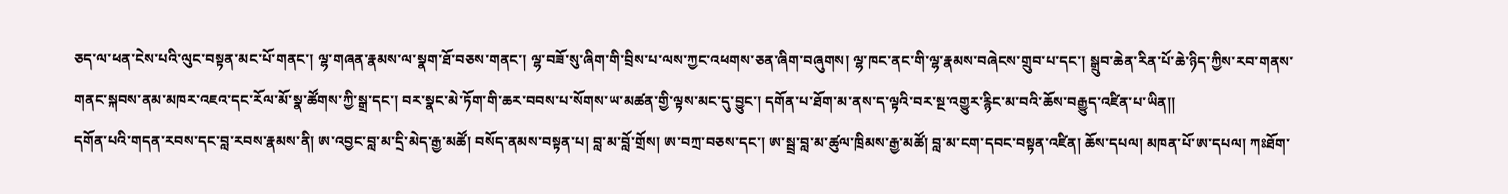ཅད་ལ་ཕན་ངེས་པའི་ལུང་བསྟན་མང་པོ་གནང་། ལྷ་གཞན་རྣམས་ལ་སྣག་ཐོ་བཅས་གནང་། ལྷ་བཟོ་སུ་ཞིག་གི་བྲིས་པ་ལས་ཀྱང་འཕགས་ཅན་ཞིག་བཞུགས། ལྷ་ཁང་ནང་གི་ལྷ་རྣམས་བཞེངས་གྲུབ་པ་དང་། སྒྲུབ་ཆེན་རིན་པོ་ཆེ་ཉིད་ཀྱིས་རབ་གནས་གནང་སྐབས་ནམ་མཁར་འཇའ་དང་རོལ་མོ་སྣ་ཚོགས་ཀྱི་སྒྲ་དང་། བར་སྣང་མེ་ཏོག་གི་ཆར་བབས་པ་སོགས་ཡ་མཚན་གྱི་ལྟས་མང་དུ་བྱུང་། དགོན་པ་ཐོག་མ་ནས་ད་ལྟའི་བར་སྔ་འགྱུར་རྙིང་མ་བའི་ཆོས་བརྒྱུད་འཛིན་པ་ཡིན།།
དགོན་པའི་གདན་རབས་དང་བླ་རབས་རྣམས་ནི། ཨ་འབྱང་བླ་མ་དྲི་མེད་རྒྱ་མཚོ། བསོད་ནམས་བསྟན་པ། བླ་མ་བློ་གྲོས། ཨ་བཀྲ་བཅས་དང་། ཨ་སྦྲ་བླ་མ་ཚུལ་ཁྲིམས་རྒྱ་མཚོ། བླ་མ་ངག་དབང་བསྟན་འཛིན། ཆོས་དཔལ། མཁན་པོ་ཨ་དཔལ། ཀཿཐོག་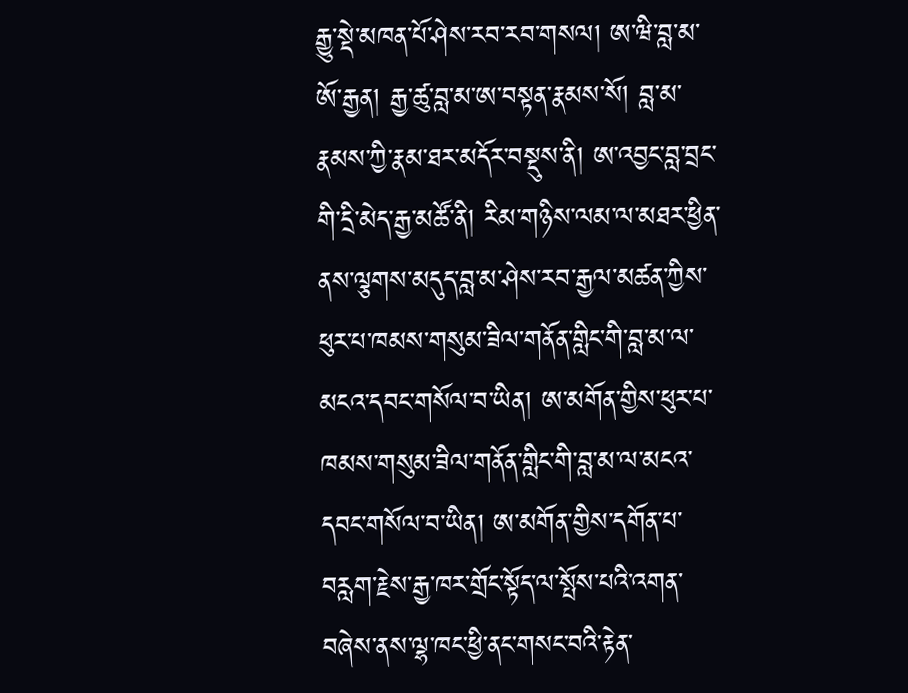རྒྱུ་སྡེ་མཁན་པོ་ཤེས་རབ་རབ་གསལ། ཨ་ཝི་བླ་མ་ཨོ་རྒྱན། རྒྱ་ཚུ་བླ་མ་ཨ་བསྟན་རྣམས་སོ། བླ་མ་རྣམས་ཀྱི་རྣམ་ཐར་མདོར་བསྡུས་ནི། ཨ་འབྱང་བླ་བྲང་གི་དྲི་མེད་རྒྱ་མཚོ་ནི། རིམ་གཉིས་ལམ་ལ་མཐར་ཕྱིན་ནས་ལྕགས་མདུད་བླ་མ་ཤེས་རབ་རྒྱལ་མཚན་ཀྱིས་ཕུར་པ་ཁམས་གསུམ་ཟིལ་གནོན་གླིང་གི་བླ་མ་ལ་མངའ་དབང་གསོལ་བ་ཡིན། ཨ་མགོན་གྱིས་ཕུར་པ་ཁམས་གསུམ་ཟིལ་གནོན་གླིང་གི་བླ་མ་ལ་མངའ་དབང་གསོལ་བ་ཡིན། ཨ་མགོན་གྱིས་དགོན་པ་བརླག་རྗེས་རྒྱ་ཁར་གྲོང་སྟོད་ལ་སྤོས་པའི་འགན་བཞེས་ནས་ལྷ་ཁང་ཕྱི་ནང་གསང་བའི་རྟེན་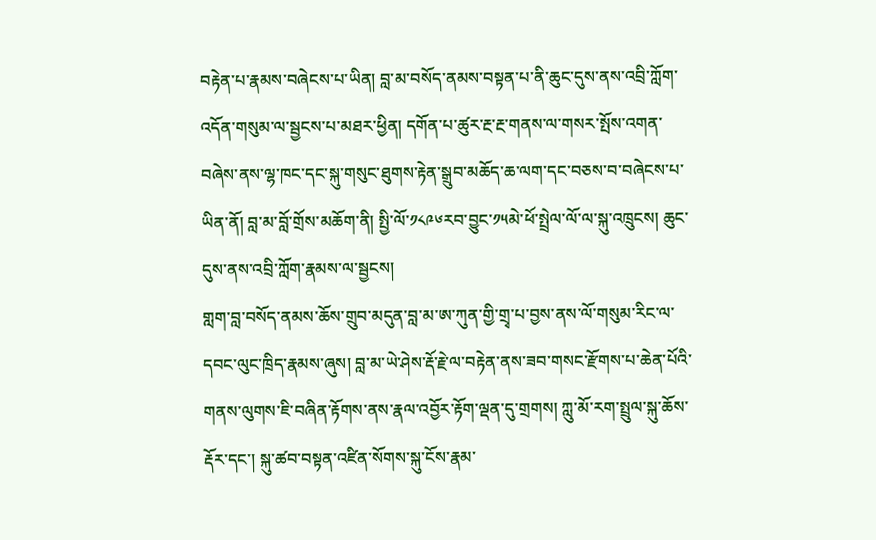བརྟེན་པ་རྣམས་བཞེངས་པ་ཡིན། བླ་མ་བསོད་ནམས་བསྟན་པ་ནི་ཆུང་དུས་ནས་འབྲི་ཀློག་འདོན་གསུམ་ལ་སྦྱངས་པ་མཐར་ཕྱིན། དགོན་པ་ཚུར་རྔ་རྔ་གནས་ལ་གསར་སྤོས་འགན་བཞེས་ནས་ལྷ་ཁང་དང་སྐུ་གསུང་ཐུགས་རྟེན་སྒྲུབ་མཆོད་ཆ་ལག་དང་བཅས་བ་བཞེངས་པ་ཡིན་ནོ། བླ་མ་བློ་གྲོས་མཆོག་ནི། སྤྱི་ལོ་༡༨༩༦རབ་བྱུང་༡༥མེ་ཕོ་སྤྲེལ་ལོ་ལ་སྐུ་འཁྲུངས། ཆུང་དུས་ནས་འབྲི་ཀློག་རྣམས་ལ་སྦྱངས།
གླག་བླ་བསོད་ནམས་ཆོས་གྲུབ་མདུན་བླ་མ་ཨ་ཀུན་གྱི་གྲྭ་པ་བྱས་ནས་ལོ་གསུམ་རིང་ལ་དབང་ལུང་ཁྲིད་རྣམས་ཞུས། བླ་མ་ཡེ་ཤེས་རྡོ་རྗེ་ལ་བརྟེན་ནས་ཟབ་གསང་རྫོགས་པ་ཆེན་པོའི་གནས་ལུགས་ཇི་བཞིན་རྟོགས་ནས་རྣལ་འབྱོར་རྟོག་ལྡན་དུ་གྲགས། ཀླུ་མོ་རག་སྤྲུལ་སྐུ་ཆོས་རྡོར་དང་། སྐུ་ཚབ་བསྟན་འཛིན་སོགས་སྐུ་ངོས་རྣམ་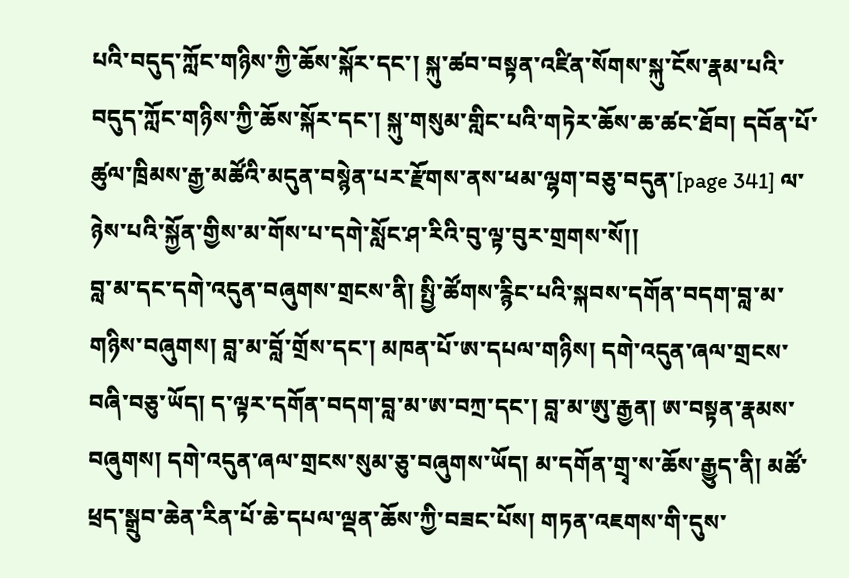པའི་བདུད་ཀློང་གཉིས་ཀྱི་ཆོས་སྐོར་དང་། སྐུ་ཚབ་བསྟན་འཛིན་སོགས་སྐུ་ངོས་རྣམ་པའི་བདུད་ཀློང་གཉིས་ཀྱི་ཆོས་སྐོར་དང་། སྐུ་གསུམ་གླིང་པའི་གཏེར་ཆོས་ཆ་ཚང་ཐོབ། དབོན་པོ་ཚུལ་ཁྲིམས་རྒྱ་མཚོའི་མདུན་བསྙེན་པར་རྫོགས་ནས་ཕམ་ལྷག་བཅུ་བདུན་[page 341] ལ་ཉེས་པའི་སྐྱོན་གྱིས་མ་གོས་པ་དགེ་སློང་ཤ་རིའི་བུ་ལྟ་བུར་གྲགས་སོ།།
བླ་མ་དང་དགེ་འདུན་བཞུགས་གྲངས་ནི། སྤྱི་ཚོགས་རྙིང་པའི་སྐབས་དགོན་བདག་བླ་མ་གཉིས་བཞུགས། བླ་མ་བློ་གྲོས་དང་། མཁན་པོ་ཨ་དཔལ་གཉིས། དགེ་འདུན་ཞལ་གྲངས་བཞི་བཅུ་ཡོད། ད་ལྟར་དགོན་བདག་བླ་མ་ཨ་བཀྲ་དང་། བླ་མ་ཨུ་རྒྱན། ཨ་བསྟན་རྣམས་བཞུགས། དགེ་འདུན་ཞལ་གྲངས་སུམ་ཅུ་བཞུགས་ཡོད། མ་དགོན་གྲྭ་ས་ཆོས་རྒྱུད་ནི། མཚོ་ཕྲད་སྒྲུབ་ཆེན་རིན་པོ་ཆེ་དཔལ་ལྡན་ཆོས་ཀྱི་བཟང་པོས། གཏན་འཇགས་གི་དུས་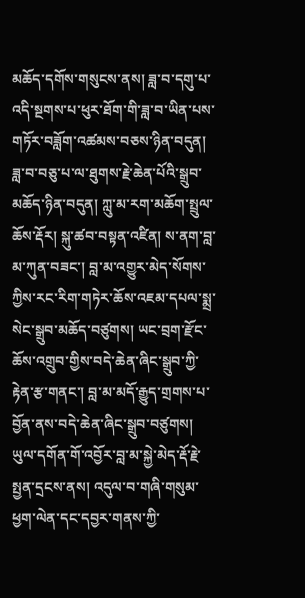མཆོད་དགོས་གསུངས་ནས། ཟླ་བ་དགུ་པ་འདི་སྔགས་པ་ཕུར་ཐོག་གི་ཟླ་བ་ཡིན་པས་གཏོར་བཟློག་འཚམས་བཅས་ཉིན་བདུན། ཟླ་བ་བཅུ་པ་ལ་ཐུགས་རྗེ་ཆེན་པོའི་སྒྲུབ་མཆོད་ཉིན་བདུན། ཀླུ་མ་རག་མཆོག་སྤྲུལ་ཆོས་རྡོར། སྐུ་ཚབ་བསྟན་འཛིན། ས་ནག་བླ་མ་ཀུན་བཟང་། བླ་མ་འགྱུར་མེད་སོགས་ཀྱིས་རང་རིག་གཏེར་ཆོས་འཇམ་དཔལ་སྨྲ་སེང་སྒྲུབ་མཆོད་བཙུགས། ཡང་བྲག་རྫོང་ཆོས་འགྲུབ་གྱིས་བདེ་ཆེན་ཞིང་སྒྲུབ་ཀྱི་རྟེན་རྩ་གནང་། བླ་མ་མདོ་རྒྱུད་གྲགས་པ་བྱོན་ནས་བདེ་ཆེན་ཞིང་སྒྲུབ་བཙུགས། ཡུལ་དགོན་གོ་འབྱོར་བླ་མ་སྐྱེ་མེད་རྡོ་རྗེ་སྤྱན་དྲངས་ནས། འདུལ་བ་གཞི་གསུམ་ཕྱག་ལེན་དང་དབྱར་གནས་ཀྱི་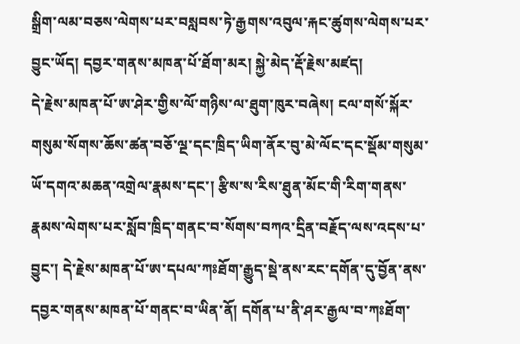སྒྲིག་ལམ་བཅས་ལེགས་པར་བསླབས་ཏེ་རྒྱགས་འབུལ་རྐང་ཚུགས་ལེགས་པར་བྱུང་ཡོད། དབྱར་གནས་མཁན་པོ་ཐོག་མར། སྐྱེ་མེད་རྡོ་རྗེས་མཛད།
དེ་རྗེས་མཁན་པོ་ཨ་ཤེར་གྱིས་ལོ་གཉིས་ལ་ཐུག་ཁུར་བཞེས། ངལ་གསོ་སྐོར་གསུམ་སོགས་ཆོས་ཚན་བཅོ་ལྔ་དང་ཁྲིད་ཡིག་ནོར་བུ་མེ་ལོང་དང་སྡོམ་གསུམ་ཡོ་དགའ་མཆན་འགྲེལ་རྣམས་དང་། རྩིས་ས་རིས་ཐུན་མོང་གི་རིག་གནས་རྣམས་ལེགས་པར་སློབ་ཁྲིད་གནང་བ་སོགས་བཀའ་དྲིན་བརྗོད་ལས་འདས་པ་བྱུང་། དེ་རྗེས་མཁན་པོ་ཨ་དཔལ་ཀཿཐོག་རྒྱུད་སྡེ་ནས་རང་དགོན་དུ་བྱོན་ནས་དབྱར་གནས་མཁན་པོ་གནང་བ་ཡིན་ནོ། དགོན་པ་ནི་ཤར་རྒྱལ་བ་ཀཿཐོག་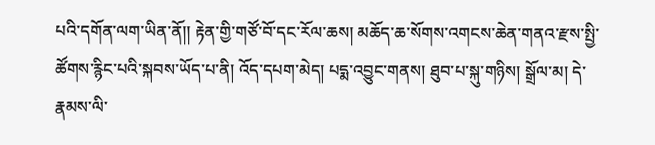པའི་དགོན་ལག་ཡིན་ནོ།། རྟེན་གྱི་གཙོ་བོ་དང་རོལ་ཆས། མཆོད་ཆ་སོགས་འགངས་ཆེན་གནའ་རྫས་སྤྱི་ཚོགས་རྙིང་པའི་སྐབས་ཡོད་པ་ནི། འོད་དཔག་མེད། པདྨ་འབྱུང་གནས། ཐུབ་པ་སྐུ་གཉིས། སྒྲོལ་མ། དེ་རྣམས་ལི་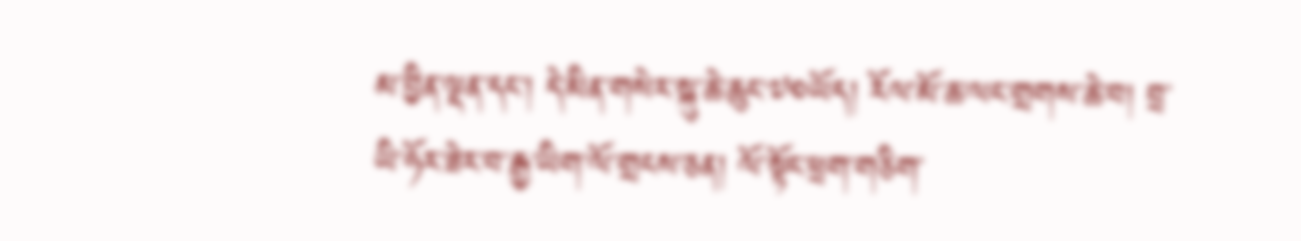མ་བྱིན་ལྡན་དང་། དེ་མིན་གསེར་སྐུ་ཆེ་ཆུང་༧༠ཡོད། རོལ་མོ་ཆ་ལང་གྲགས་ཆེ་བ། བྲ་ཡི་ཧོར་ཟེར་བ་རྒྱ་ཡིག་ལོ་གྲངས་ཅན། ལོ་སྟོང་ཕྲག་གཅིག་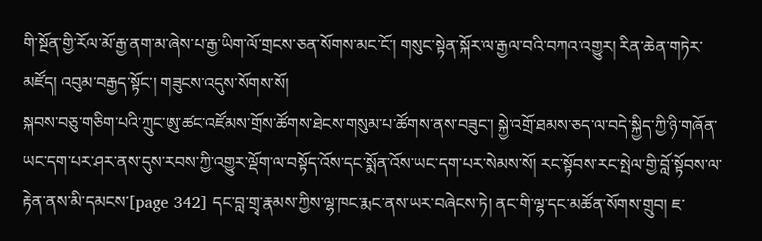གི་སྔོན་གྱི་རོལ་མོ་རྒྱ་ནག་མ་ཞེས་པ་རྒྱ་ཡིག་ལོ་གྲངས་ཅན་སོགས་མང་ངོ་། གསུང་སྟེན་སྐོར་ལ་རྒྱལ་བའི་བཀའ་འགྱུར། རིན་ཆེན་གཏེར་མཛོད། འབུམ་བརྒྱད་སྟོང་། གཟུངས་འདུས་སོགས་སོ།
སྐབས་བཅུ་གཅིག་པའི་ཀྲུང་ཨུ་ཚང་འཛོམས་གྲོས་ཚོགས་ཐེངས་གསུམ་པ་ཚོགས་ནས་བཟུང་། སྐྱེ་འགྲོ་ཐམས་ཅད་ལ་བདེ་སྐྱིད་ཀྱི་ཉི་གཞོན་ཡང་དག་པར་ཤར་ནས་དུས་རབས་ཀྱི་འགྱུར་ལྡོག་ལ་བསྟོད་འོས་དང་སྨོན་འོས་ཡང་དག་པར་སེམས་སོ། རང་སྟོབས་རང་སྤེལ་གྱི་བློ་སྟོབས་ལ་རྟེན་ནས་མི་དམངས་[page 342] དང་བླ་གྲྭ་རྣམས་ཀྱིས་ལྷ་ཁང་རྨང་ནས་ཡར་བཞེངས་ཏེ། ནང་གི་ལྷ་དང་མཚོན་སོགས་གྲུབ། ཇ་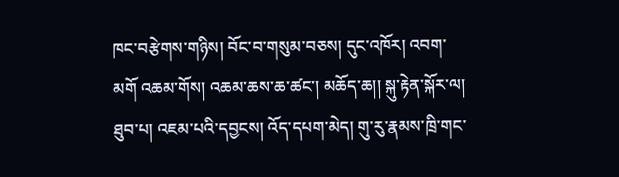ཁང་བརྩེགས་གཉིས། བོང་བ་གསུམ་བཅས། དུང་འཁོར། འབག་མགོ འཆམ་གོས། འཆམ་ཆས་ཆ་ཚང་། མཆོད་ཆ།། སྐུ་རྟེན་སྐོར་ལ། ཐུབ་པ། འཇམ་པའི་དབྱངས། འོད་དཔག་མེད། གུ་རུ་རྣམས་ཁྲི་གང་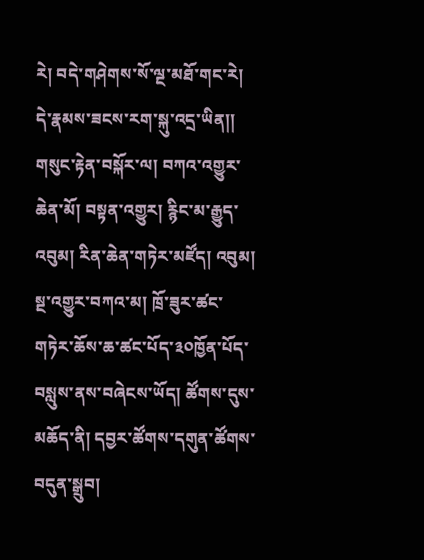རེ། བདེ་གཤེགས་སོ་ལྔ་མཐོ་གང་རེ། དེ་རྣམས་ཟངས་རག་སྐུ་འདྲ་ཡིན།། གསུང་རྟེན་བསྐོར་ལ། བཀའ་འགྱུར་ཆེན་མོ། བསྟན་འགྱུར། རྙིང་མ་རྒྱུད་འབུམ། རིན་ཆེན་གཏེར་མཛོད། འབུམ། སྔ་འགྱུར་བཀའ་མ། ཁྲོ་ཟུར་ཚང་གཏེར་ཆོས་ཆ་ཚང་པོད་༣༠ཁྱོན་པོད་བསླུས་ནས་བཞེངས་ཡོད། ཚོགས་དུས་མཆོད་ནི། དབྱར་ཚོགས་དགུན་ཚོགས་བདུན་སྒྲུབ།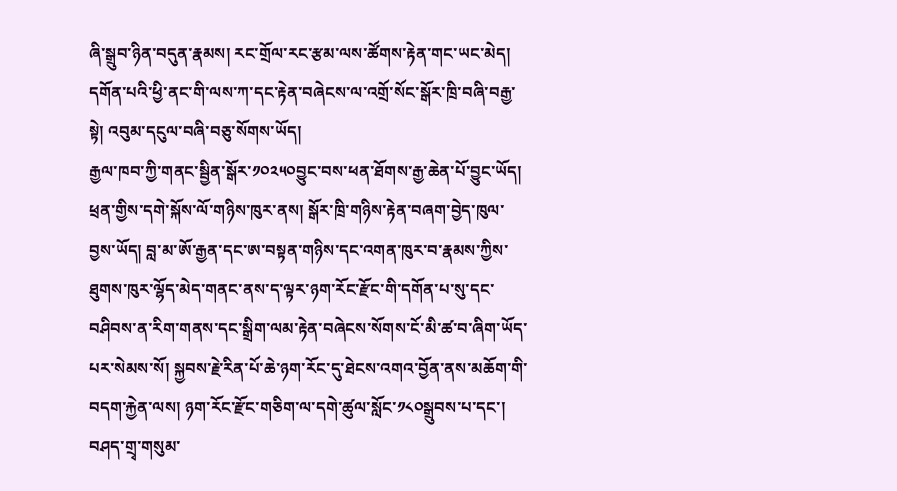ཞི་སྒྲུབ་ཉིན་བདུན་རྣམས། རང་གྲོལ་རང་རྩམ་ལས་ཚོགས་རྟེན་གང་ཡང་མེད། དགོན་པའི་ཕྱི་ནང་གི་ལས་ཀ་དང་རྟེན་བཞེངས་ལ་འགྲོ་སོང་སྒོར་ཁྲི་བཞི་བརྒྱ་སྟེ། འབུམ་དངུལ་བཞི་བཅུ་སོགས་ཡོད།
རྒྱལ་ཁབ་ཀྱི་གནང་སྦྱིན་སྒོར་༡༠༢༥༠བྱུང་བས་ཕན་ཐོགས་རྒྱ་ཆེན་པོ་བྱུང་ཡོད།
ཕྲན་གྱིས་དགེ་སྐོས་ལོ་གཉིས་ཁུར་ནས། སྒོར་ཁྲི་གཉིས་རྟེན་བཞག་བྱེད་ཁུལ་བྱས་ཡོད། བླ་མ་ཨོ་རྒྱན་དང་ཨ་བསྟན་གཉིས་དང་འགན་ཁུར་བ་རྣམས་ཀྱིས་ཐུགས་ཁུར་ལྷོད་མེད་གནང་ནས་ད་ལྟར་ཉག་རོང་རྫོང་གི་དགོན་པ་སུ་དང་བཤིབས་ན་རིག་གནས་དང་སྒྲིག་ལམ་རྟེན་བཞེངས་སོགས་ངོ་མི་ཚ་བ་ཞིག་ཡོད་པར་སེམས་སོ། སྐྱབས་རྗེ་རིན་པོ་ཆེ་ཉག་རོང་དུ་ཐེངས་འགའ་བྱོན་ནས་མཆོག་གི་བདག་རྐྱེན་ལས། ཉག་རོང་རྫོང་གཅིག་ལ་དགེ་ཚུལ་སློང་༡༨༠སྒྲུབས་པ་དང་། བཤད་གྲྭ་གསུམ་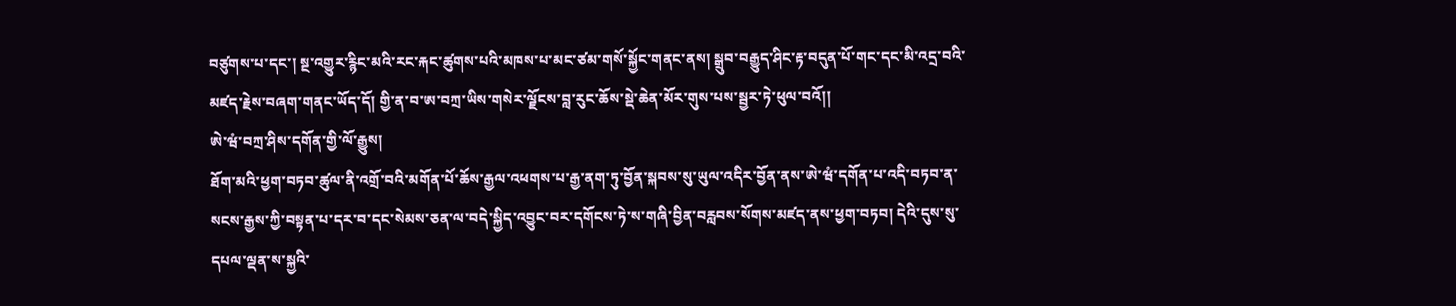བཙུགས་པ་དང་། སྔ་འགྱུར་རྙིང་མའི་རང་རྐང་ཚུགས་པའི་མཁས་པ་མང་ཙམ་གསོ་སྐྱོང་གནང་ནས། སྒྲུབ་བརྒྱུད་ཤིང་རྟ་བདུན་པོ་གང་དང་མི་འདྲ་བའི་མཛད་རྗེས་བཞག་གནང་ཡོད་དོ། གྱི་ན་བ་ཨ་བཀྲ་ཡིས་གསེར་ལྗོངས་བླ་རུང་ཆོས་སྡེ་ཆེན་མོར་གུས་པས་སྦྱར་ཏེ་ཕུལ་བའོ།།
ཨེ་ཝཾ་བཀྲ་ཤིས་དགོན་གྱི་ལོ་རྒྱུས།
ཐོག་མའི་ཕྱག་བཏབ་ཚུལ་ནི་འགྲོ་བའི་མགོན་པོ་ཆོས་རྒྱལ་འཕགས་པ་རྒྱ་ནག་ཏུ་བྱོན་སྐབས་སུ་ཡུལ་འདིར་བྱོན་ནས་ཨེ་ཝཾ་དགོན་པ་འདི་བཏབ་ན་སངས་རྒྱས་ཀྱི་བསྟན་པ་དར་བ་དང་སེམས་ཅན་ལ་བདེ་སྐྱིད་འབྱུང་བར་དགོངས་ཏེ་ས་གཞི་བྱིན་བརླབས་སོགས་མཛད་ནས་ཕྱག་བཏབ། དེའི་དུས་སུ་དཔལ་ལྡན་ས་སྐྱའི་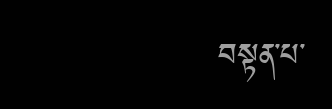བསྟན་པ་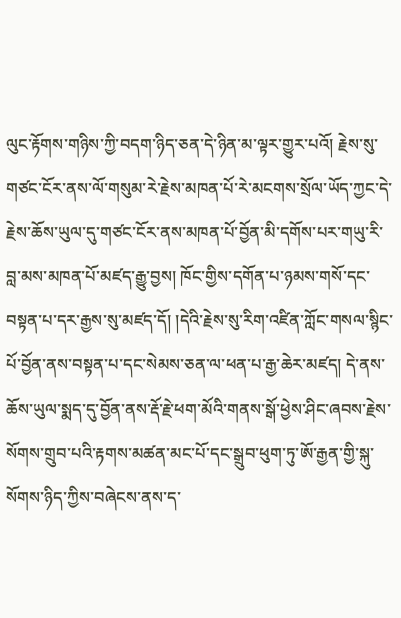ལུང་རྟོགས་གཉིས་ཀྱི་བདག་ཉིད་ཅན་དེ་ཉིན་མ་ལྟར་གྱུར་པའོ། རྗེས་སུ་གཙང་ངོར་ནས་ལོ་གསུམ་རེ་རྗེས་མཁན་པོ་རེ་མངགས་སྲོལ་ཡོད་ཀྱང་དེ་རྗེས་ཆོས་ཡུལ་དུ་གཙང་ངོར་ནས་མཁན་པོ་བྱོན་མི་དགོས་པར་གཡུ་རི་བླ་མས་མཁན་པོ་མཛད་རྒྱུ་བྱས། ཁོང་གྱིས་དགོན་པ་ཉམས་གསོ་དང་བསྟན་པ་དར་རྒྱས་སུ་མཛད་དོ། །དེའི་རྗེས་སུ་རིག་འཛིན་ཀློང་གསལ་སྙིང་པོ་བྱོན་ནས་བསྟན་པ་དང་སེམས་ཅན་ལ་ཕན་པ་རྒྱ་ཆེར་མཛད། དེ་ནས་ཆོས་ཡུལ་སྨད་དུ་བྱོན་ནས་རྡོ་རྗེ་ཕག་མོའི་གནས་སྒོ་ཕྱེས་ཤིང་ཞབས་རྗེས་སོགས་གྲུབ་པའི་རྟགས་མཚན་མང་པོ་དང་སྒྲུབ་ཕུག་ཏུ་ཨོ་རྒྱན་གྱི་སྐུ་སོགས་ཉིད་ཀྱིས་བཞེངས་ནས་ད་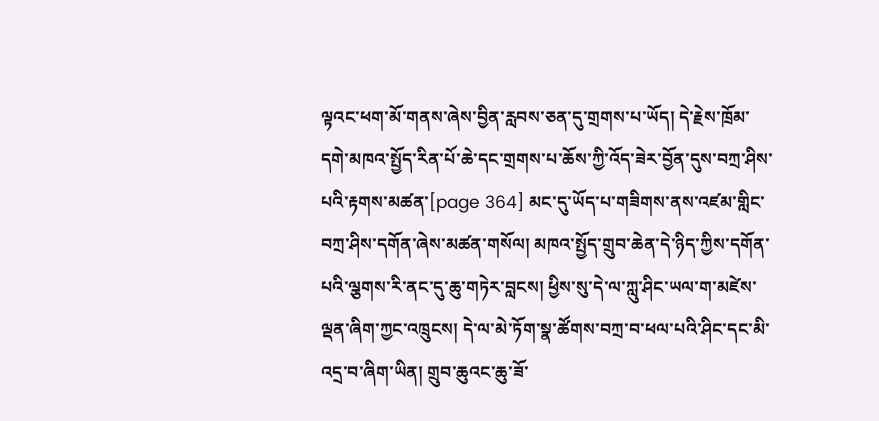ལྟའང་ཕག་མོ་གནས་ཞེས་བྱིན་རླབས་ཅན་དུ་གྲགས་པ་ཡོད། དེ་རྗེས་ཁྲོམ་དགེ་མཁའ་སྤྱོད་རིན་པོ་ཆེ་དང་གྲགས་པ་ཆོས་ཀྱི་འོད་ཟེར་བྱོན་དུས་བཀྲ་ཤིས་པའི་རྟགས་མཚན་[page 364] མང་དུ་ཡོད་པ་གཟིགས་ནས་འཛམ་གླིང་བཀྲ་ཤིས་དགོན་ཞེས་མཚན་གསོལ། མཁའ་སྤྱོད་གྲུབ་ཆེན་དེ་ཉིད་ཀྱིས་དགོན་པའི་ལྕགས་རི་ནང་དུ་ཆུ་གཏེར་བླངས། ཕྱིས་སུ་དེ་ལ་ཀླུ་ཤིང་ཡལ་ག་མཛེས་ལྡན་ཞིག་ཀྱང་འཁྲུངས། དེ་ལ་མེ་ཏོག་སྣ་ཚོགས་བཀྲ་བ་ཕལ་པའི་ཤིང་དང་མི་འདྲ་བ་ཞིག་ཡིན། གྲུབ་ཆུའང་ཆུ་ཟོ་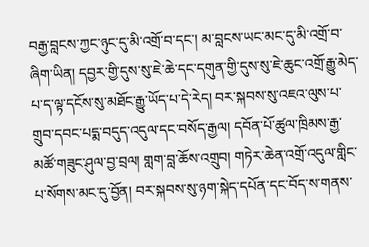བརྒྱ་བླངས་ཀྱང་ཉུང་དུ་མི་འགྲོ་བ་དང་། མ་བླངས་ཡང་མང་དུ་མི་འགྲོ་བ་ཞིག་ཡིན། དབྱར་གྱི་དུས་སུ་ཇེ་ཆེ་དང་དགུན་གྱི་དུས་སུ་ཇེ་ཆུང་འགྲོ་རྒྱུ་མེད་པ་ད་ལྟ་དངོས་སུ་མཐོང་རྒྱུ་ཡོད་པ་དེ་རེད། བར་སྐབས་སུ་འཇའ་ལུས་པ་གྲུབ་དབང་པདྨ་བདུད་འདུལ་དང་བསོད་རྒྱལ། དབོན་པོ་ཚུལ་ཁྲིམས་རྒྱ་མཚོ་གཟུང་ཤུལ་བྱ་བྲལ། གླག་བླ་ཆོས་འགྲུབ། གཏེར་ཆེན་འགྲོ་འདུལ་གླིང་པ་སོགས་མང་དུ་བྱོན། བར་སྐབས་སུ་ཉག་སྐེད་དཔོན་དང་བོད་ས་གནས་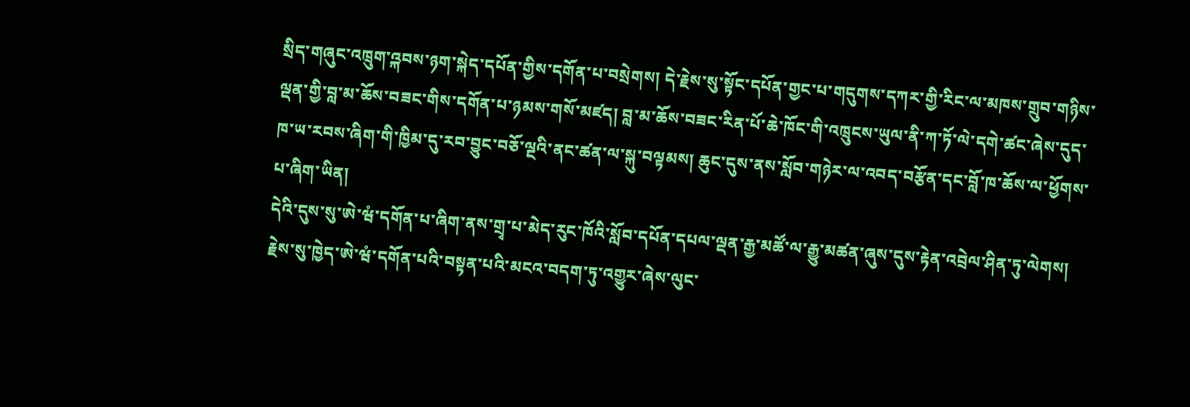སྲིད་གཞུང་འཁྲུག་འྐབས་ཉག་སྐེད་དཔོན་གྱིས་དགོན་པ་བསྲེགས། དེ་རྗེས་སུ་སྟོང་དཔོན་གྱང་པ་གདུགས་དཀར་གྱི་རིང་ལ་མཁས་གྲུབ་གཉིས་ལྡན་གྱི་བླ་མ་ཆོས་བཟང་གིས་དགོན་པ་ཉམས་གསོ་མཛད། བླ་མ་ཆོས་བཟང་རིན་པོ་ཆེ་ཁོང་གི་འཁྲུངས་ཡུལ་ནི་ཀ་ཏོ་ལེ་དགེ་ཚང་ཞེས་དུད་ཁ་ཡ་རབས་ཞིག་གི་ཁྱིམ་དུ་རབ་བྱུང་བཅོ་ལྔའི་ནང་ཚན་ལ་སྐུ་བལྟམས། ཆུང་དུས་ནས་སློབ་གཉེར་ལ་འབད་བརྩོན་དང་བློ་ཁ་ཆོས་ལ་ཕྱོགས་པ་ཞིག་ཡིན།
དེའི་དུས་སུ་ཨེ་ཝཾ་དགོན་པ་ཞིག་ནས་གྲྭ་པ་མེད་རུང་ཁོའི་སློབ་དཔོན་དཔལ་ལྡན་རྒྱ་མཚོ་ལ་རྒྱུ་མཚན་ཞུས་དུས་རྟེན་འབྲེལ་ཤིན་ཏུ་ལེགས། རྗེས་སུ་ཁྱེད་ཨེ་ཝཾ་དགོན་པའི་བསྟན་པའི་མངའ་བདག་ཏུ་འགྱུར་ཞེས་ལུང་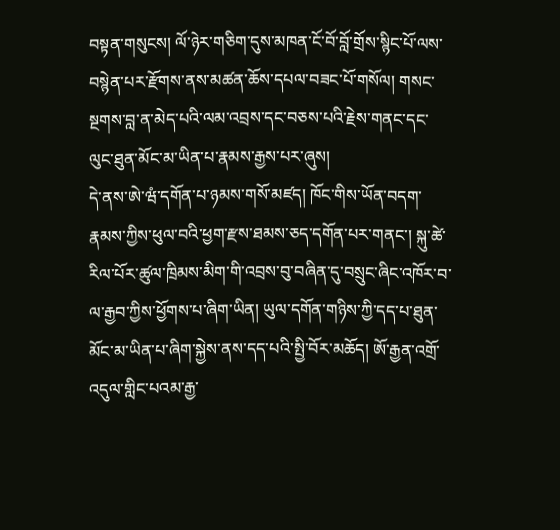བསྟན་གསུངས། ལོ་ཉེར་གཅིག་དུས་མཁན་ངོ་བོ་བློ་གྲོས་སྙིང་པོ་ལས་བསྙེན་པར་རྫོགས་ནས་མཚན་ཆོས་དཔལ་བཟང་པོ་གསོལ། གསང་སྔགས་བླ་ན་མེད་པའི་ལམ་འབྲས་དང་བཅས་པའི་རྗེས་གནང་དང་ལུང་ཐུན་མོང་མ་ཡིན་པ་རྣམས་རྒྱས་པར་ཞུས།
དེ་ནས་ཨེ་ཝཾ་དགོན་པ་ཉམས་གསོ་མཛད། ཁོང་གིས་ཡོན་བདག་རྣམས་ཀྱིས་ཕུལ་བའི་ཕྱག་རྫས་ཐམས་ཅད་དགོན་པར་གནང་། སྐུ་ཚེ་རིལ་པོར་ཚུལ་ཁྲིམས་མིག་གི་འབྲས་བུ་བཞིན་དུ་བསྲུང་ཞིང་འཁོར་བ་ལ་རྒྱབ་ཀྱིས་ཕྱོགས་པ་ཞིག་ཡིན། ཡུལ་དགོན་གཉིས་ཀྱི་དད་པ་ཐུན་མོང་མ་ཡིན་པ་ཞིག་སྐྱེས་ནས་དད་པའི་སྤྱི་བོར་མཆོད། ཨོ་རྒྱན་འགྲོ་འདུལ་གླིང་པའམ་རྒྱ་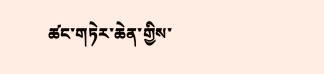ཚང་གཏེར་ཆེན་གྱིས་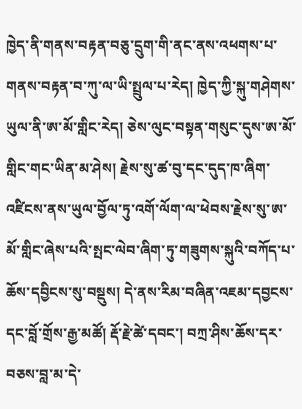ཁྱེད་ནི་གནས་བརྟན་བཅུ་དྲུག་གི་ནང་ནས་འཕགས་པ་གནས་བརྟན་བ་ཀུ་ལ་ཡི་སྤྲུལ་པ་རེད། ཁྱེད་ཀྱི་སྐུ་གཤེགས་ཡུལ་ནི་ཨ་མོ་གླིང་རེད། ཅེས་ལུང་བསྟན་གསུང་དུས་ཨ་མོ་གླིང་གང་ཡིན་མ་ཤེས། རྗེས་སུ་ཚ་བུ་དང་དུད་ཁ་ཞིག་འཛིངས་ནས་ཡུལ་བྱོལ་ཏུ་འགོ་ལོག་ལ་ཕེབས་རྗེས་སུ་ཨ་མོ་གླིང་ཞེས་པའི་སྤང་ལེབ་ཞིག་ཏུ་གཟུགས་སྐུའི་བཀོད་པ་ཆོས་དབྱིངས་སུ་བསྡུས། དེ་ནས་རིམ་བཞིན་འཇམ་དབྱངས་དང་བློ་གྲོས་རྒྱ་མཚོ། རྡོ་རྗེ་ཚེ་དབང་། བཀྲ་ཤིས་ཆོས་དར་བཅས་བླ་མ་དེ་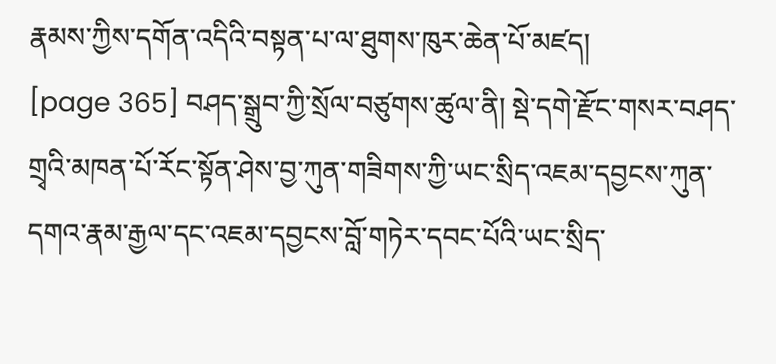རྣམས་ཀྱིས་དགོན་འདིའི་བསྟན་པ་ལ་ཐུགས་ཁུར་ཆེན་པོ་མཛད།
[page 365] བཤད་སྒྲུབ་ཀྱི་སྲོལ་བཙུགས་ཚུལ་ནི། སྡེ་དགེ་རྫོང་གསར་བཤད་གྲྭའི་མཁན་པོ་རོང་སྟོན་ཤེས་བྱ་ཀུན་གཟིགས་ཀྱི་ཡང་སྲིད་འཇམ་དབྱངས་ཀུན་དགའ་རྣམ་རྒྱལ་དང་འཇམ་དབྱངས་བློ་གཏེར་དབང་པོའི་ཡང་སྲིད་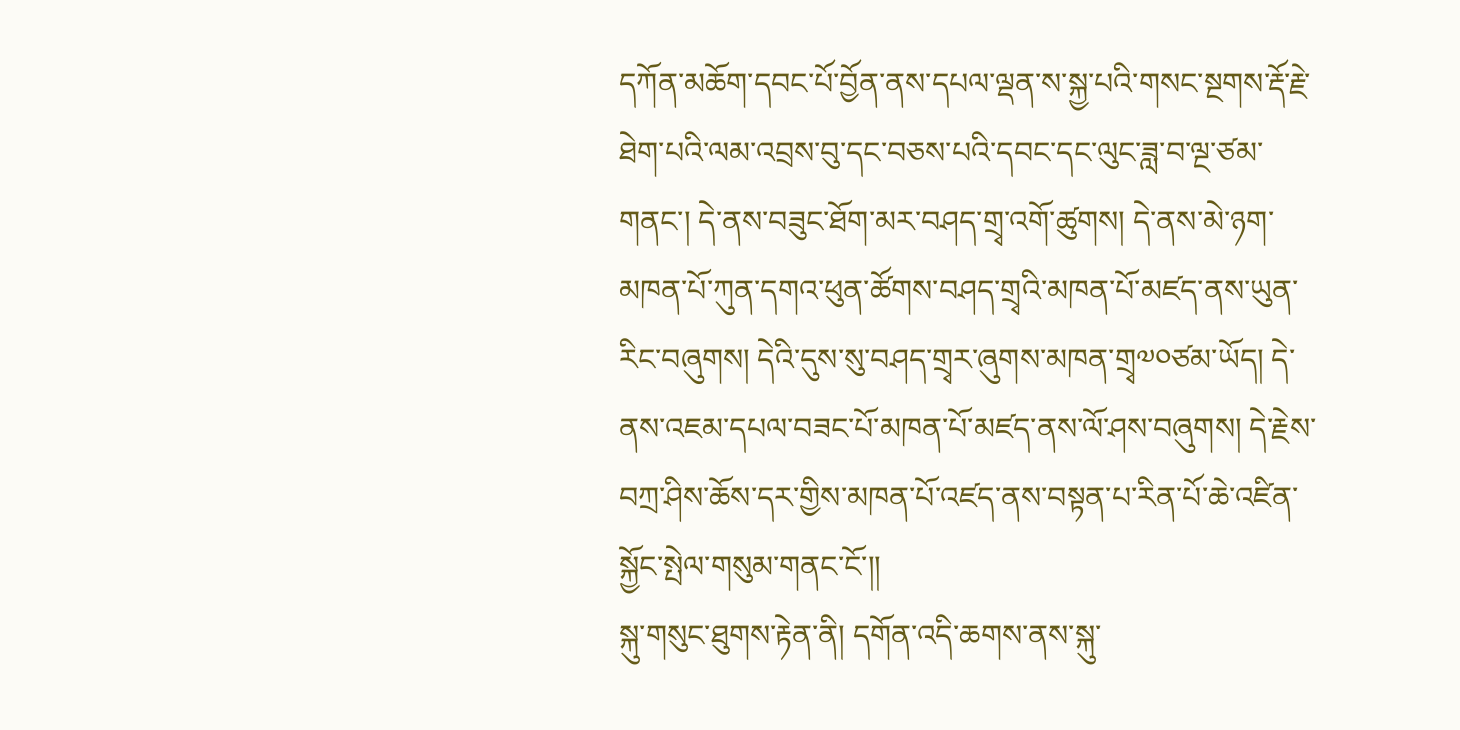དཀོན་མཆོག་དབང་པོ་བྱོན་ནས་དཔལ་ལྡན་ས་སྐྱ་པའི་གསང་སྔགས་རྡོ་རྗེ་ཐེག་པའི་ལམ་འབྲས་བུ་དང་བཅས་པའི་དབང་དང་ལུང་ཟླ་བ་ལྔ་ཙམ་གནང་། དེ་ནས་བཟུང་ཐོག་མར་བཤད་གྲྭ་འགོ་ཚུགས། དེ་ནས་མེ་ཉག་མཁན་པོ་ཀུན་དགའ་ཕུན་ཚོགས་བཤད་གྲྭའི་མཁན་པོ་མཛད་ནས་ཡུན་རིང་བཞུགས། དེའི་དུས་སུ་བཤད་གྲྭར་ཞུགས་མཁན་གྲྭ༧༠ཙམ་ཡོད། དེ་ནས་འཇམ་དཔལ་བཟང་པོ་མཁན་པོ་མཛད་ནས་ལོ་ཤས་བཞུགས། དེ་རྗེས་བཀྲ་ཤིས་ཆོས་དར་གྱིས་མཁན་པོ་འཛད་ནས་བསྟན་པ་རིན་པོ་ཆེ་འཛིན་སྐྱོང་སྤེལ་གསུམ་གནང་ངོ་།།
སྐུ་གསུང་ཐུགས་རྟེན་ནི། དགོན་འདི་ཆགས་ནས་སྐུ་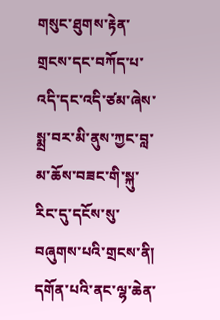གསུང་ཐུགས་རྟེན་གྲངས་དང་བཀོད་པ་འདི་དང་འདི་ཙམ་ཞེས་སྨྲ་བར་མི་ནུས་ཀྱང་བླ་མ་ཆོས་བཟང་གི་སྐུ་རིང་དུ་དངོས་སུ་བཞུགས་པའི་གྲངས་ནི། དགོན་པའི་ནང་ལྷ་ཆེན་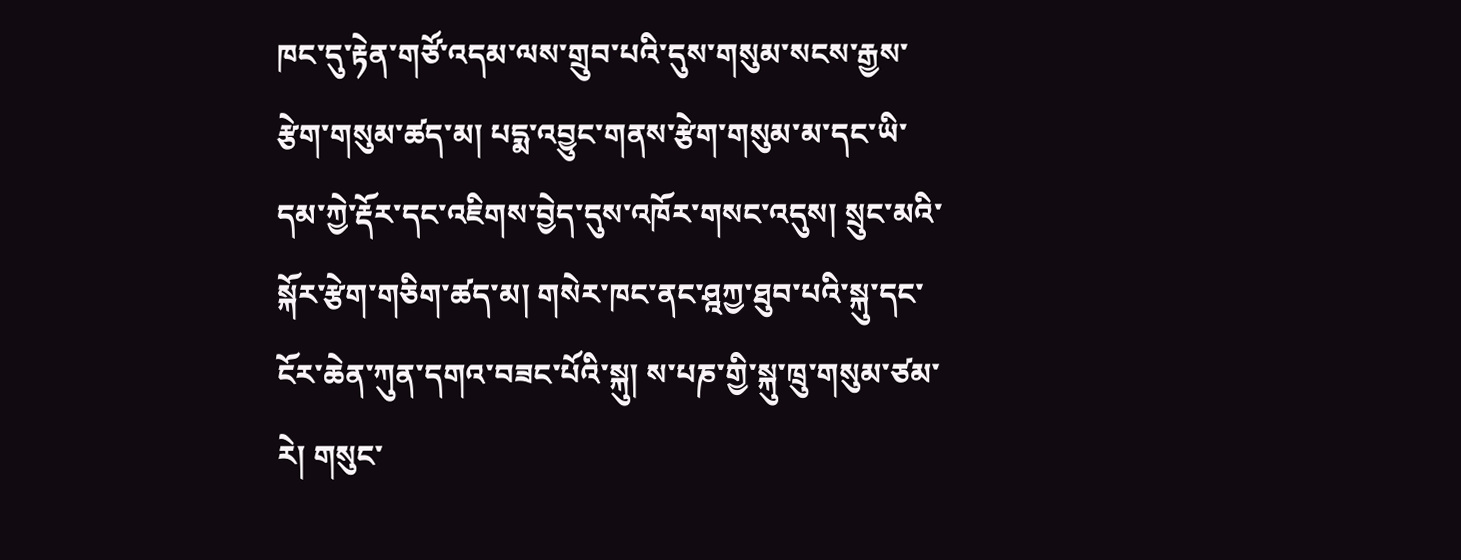ཁང་དུ་རྟེན་གཙོ་འདམ་ལས་གྲུབ་པའི་དུས་གསུམ་སངས་རྒྱས་རྩེག་གསུམ་ཚད་མ། པདྨ་འབྱུང་གནས་རྩེག་གསུམ་མ་དང་ཡི་དམ་ཀྱེ་རྡོར་དང་འཇིགས་བྱེད་དུས་འཁོར་གསང་འདུས། སྲུང་མའི་སྐོར་རྩེག་གཅིག་ཚད་མ། གསེར་ཁང་ནང་ཤྰཀྱ་ཐུབ་པའི་སྐུ་དང་ངོར་ཆེན་ཀུན་དགའ་བཟང་པོའི་སྐུ། ས་པཎ་གྱི་སྐུ་ཁྲུ་གསུམ་ཙམ་རེ། གསུང་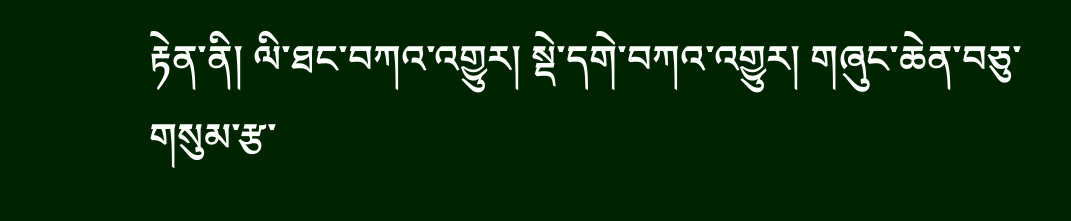རྟེན་ནི། ལི་ཐང་བཀའ་འགྱུར། སྡེ་དགེ་བཀའ་འགྱུར། གཞུང་ཆེན་བཅུ་གསུམ་རྩ་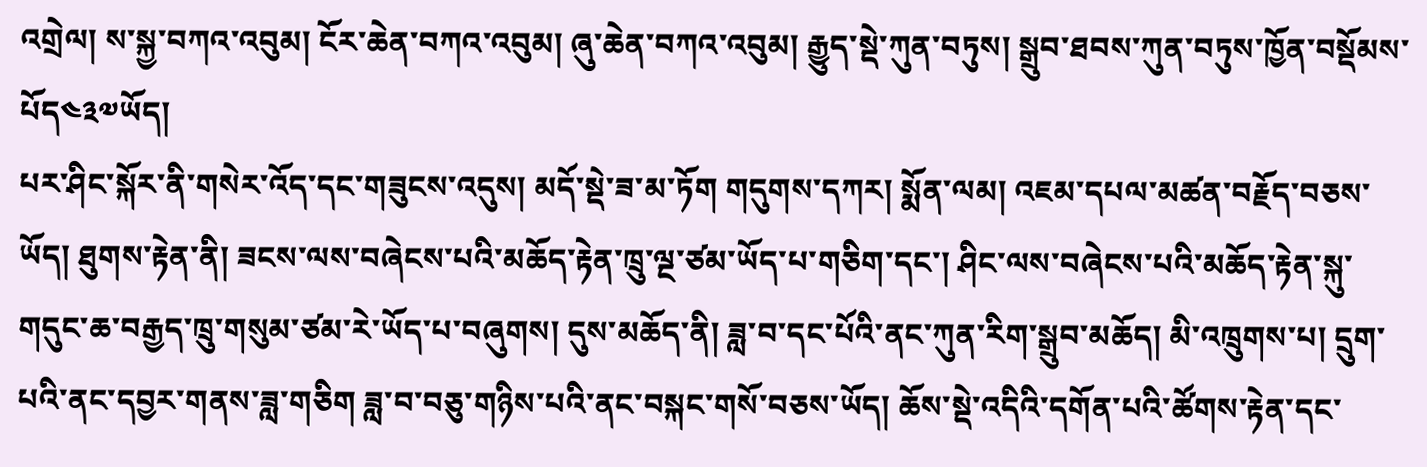འགྲེལ། ས་སྐྱ་བཀའ་འབུམ། ངོར་ཆེན་བཀའ་འབུམ། ཞུ་ཆེན་བཀའ་འབུམ། རྒྱུད་སྡེ་ཀུན་བཏུས། སྒྲུབ་ཐབས་ཀུན་བཏུས་ཁྱོན་བསྡོམས་པོད༤༣༧ཡོད།
པར་ཤིང་སྐོར་ནི་གསེར་འོད་དང་གཟུངས་འདུས། མདོ་སྡེ་ཟ་མ་ཏོག གདུགས་དཀར། སྨོན་ལམ། འཇམ་དཔལ་མཚན་བརྗོད་བཅས་ཡོད། ཐུགས་རྟེན་ནི། ཟངས་ལས་བཞེངས་པའི་མཆོད་རྟེན་ཁྲུ་ལྔ་ཙམ་ཡོད་པ་གཅིག་དང་། ཤིང་ལས་བཞེངས་པའི་མཆོད་རྟེན་སྐུ་གདུང་ཆ་བརྒྱད་ཁྲུ་གསུམ་ཙམ་རེ་ཡོད་པ་བཞུགས། དུས་མཆོད་ནི། ཟླ་བ་དང་པོའི་ནང་ཀུན་རིག་སྒྲུབ་མཆོད། མི་འཁྲུགས་པ། དྲུག་པའི་ནང་དབྱར་གནས་ཟླ་གཅིག ཟླ་བ་བཅུ་གཉིས་པའི་ནང་བསྐང་གསོ་བཅས་ཡོད། ཆོས་སྡེ་འདིའི་དགོན་པའི་ཚོགས་རྟེན་དང་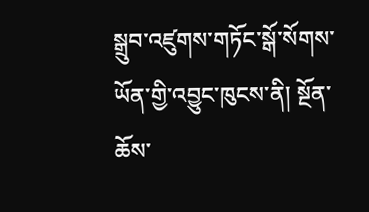སྒྲུབ་འཛུགས་གཏོང་སྒོ་སོགས་ཡོན་གྱི་འབྱུང་ཁུངས་ནི། སྔོན་ཆོས་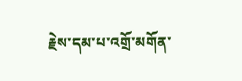རྗེས་དམ་པ་འགྲོ་མགོན་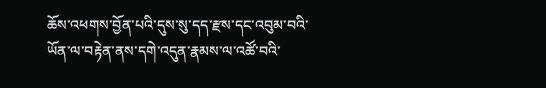ཆོས་འཕགས་བྱོན་པའི་དུས་སུ་དད་རྫས་དང་འབུམ་བའི་ཡོན་ལ་བརྟེན་ནས་དགེ་འདུན་རྣམས་ལ་འཚོ་བའི་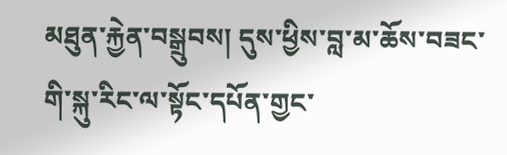མཐུན་རྐྱེན་བསྒྲུབས། དུས་ཕྱིས་བླ་མ་ཆོས་བཟང་གི་སྐུ་རིང་ལ་སྟོང་དཔོན་གྱང་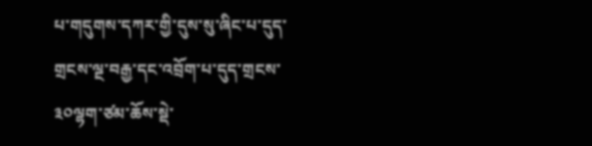པ་གདུགས་དཀར་གྱི་དུས་སུ་ཞིང་པ་དུད་གྲངས་ལྔ་བརྒྱ་དང་འབྲོག་པ་དུད་གྲངས་༣༠ལྷག་ཙམ་ཆོས་སྡེ་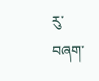རུ་བཞག་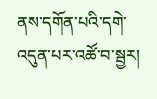ནས་དགོན་པའི་དགེ་འདུན་པར་འཚོ་བ་སྦྱར།